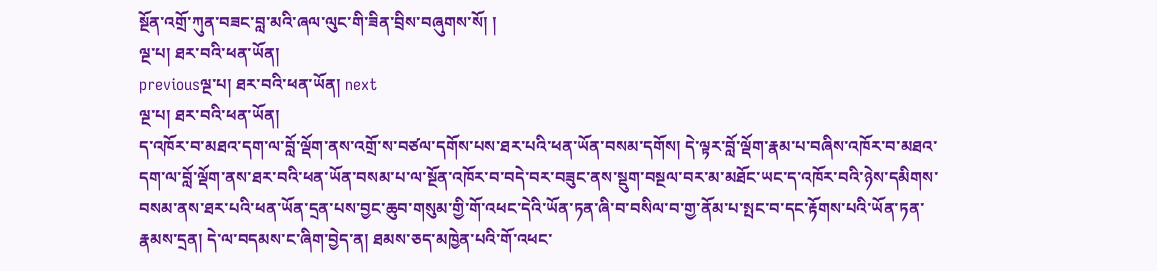སྔོན་འགྲོ་ཀུན་བཟང་བླ་མའི་ཞལ་ལུང་གི་ཟིན་བྲིས་བཞུགས་སོ། །
ལྔ་པ། ཐར་བའི་ཕན་ཡོན།
previousལྔ་པ། ཐར་བའི་ཕན་ཡོན། next
ལྔ་པ། ཐར་བའི་ཕན་ཡོན།
ད་འཁོར་བ་མཐའ་དག་ལ་བློ་ལྡོག་ནས་འགྲོ་ས་བཙལ་དགོས་པས་ཐར་པའི་ཕན་ཡོན་བསམ་དགོས། དེ་ལྟར་བློ་ལྡོག་རྣམ་པ་བཞིས་འཁོར་བ་མཐའ་དག་ལ་བློ་ལྡོག་ནས་ཐར་བའི་ཕན་ཡོན་བསམ་པ་ལ་སྔོན་འཁོར་བ་བདེ་བར་བཟུང་ནས་སྡུག་བསྔལ་བར་མ་མཐོང་ཡང་ད་འཁོར་བའི་ཉེས་དམིགས་བསམ་ནས་ཐར་པའི་ཕན་ཡོན་དྲན་པས་བྱང་ཆུབ་གསུམ་གྱི་གོ་འཕང་དེའི་ཡོན་ཏན་ཞི་བ་བསིལ་བ་གྱ་ནོམ་པ་སྤང་བ་དང་རྟོགས་པའི་ཡོན་ཏན་རྣམས་དྲན། དེ་ལ་བདམས་ང་ཞིག་བྱེད་ན། ཐམས་ཅད་མཁྱེན་པའི་གོ་འཕང་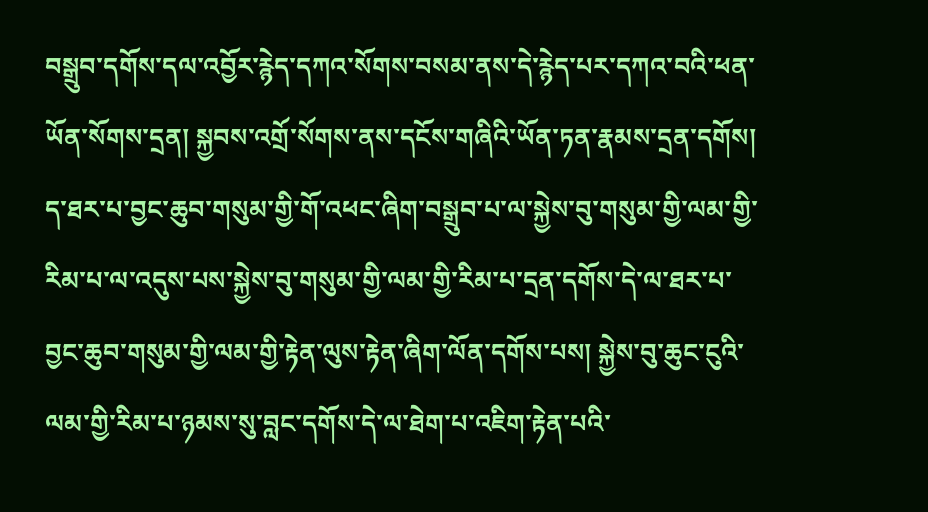བསྒྲུབ་དགོས་དལ་འབྱོར་རྙེད་དཀའ་སོགས་བསམ་ནས་དེ་རྙེད་པར་དཀའ་བའི་ཕན་ཡོན་སོགས་དྲན། སྐྱབས་འགྲོ་སོགས་ནས་དངོས་གཞིའི་ཡོན་ཏན་རྣམས་དྲན་དགོས། ད་ཐར་པ་བྱང་ཆུབ་གསུམ་གྱི་གོ་འཕང་ཞིག་བསྒྲུབ་པ་ལ་སྐྱེས་བུ་གསུམ་གྱི་ལམ་གྱི་རིམ་པ་ལ་འདུས་པས་སྐྱེས་བུ་གསུམ་གྱི་ལམ་གྱི་རིམ་པ་དྲན་དགོས་དེ་ལ་ཐར་པ་བྱང་ཆུབ་གསུམ་གྱི་ལམ་གྱི་རྟེན་ལུས་རྟེན་ཞིག་ལོན་དགོས་པས། སྐྱེས་བུ་ཆུང་ངུའི་ལམ་གྱི་རིམ་པ་ཉམས་སུ་བླང་དགོས་དེ་ལ་ཐེག་པ་འཇིག་རྟེན་པའི་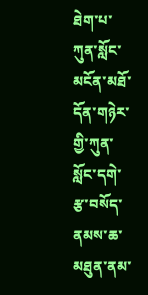ཐེག་པ་ཀུན་སློང་མངོན་མཐོ་དོན་གཉེར་གྱི་ཀུན་སློང་དགེ་རྩ་བསོད་ནམས་ཆ་མཐུན་ནམ་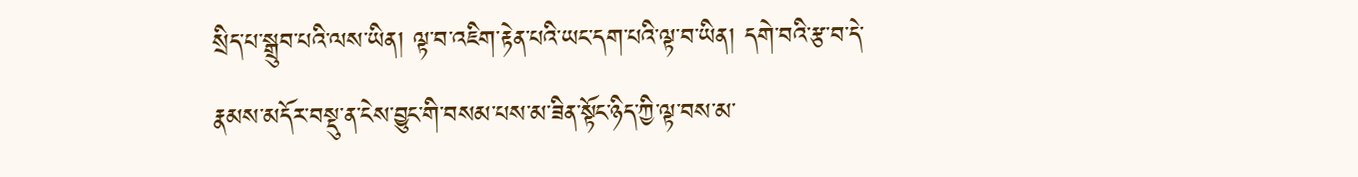སྲིད་པ་སྒྲུབ་པའི་ལས་ཡིན། ལྟ་བ་འཇིག་རྟེན་པའི་ཡང་དག་པའི་ལྟ་བ་ཡིན། དགེ་བའི་རྩ་བ་དེ་རྣམས་མདོར་བསྡུ་ན་ངེས་བྱུང་གི་བསམ་པས་མ་ཟིན་སྟོང་ཉིད་ཀྱི་ལྟ་བས་མ་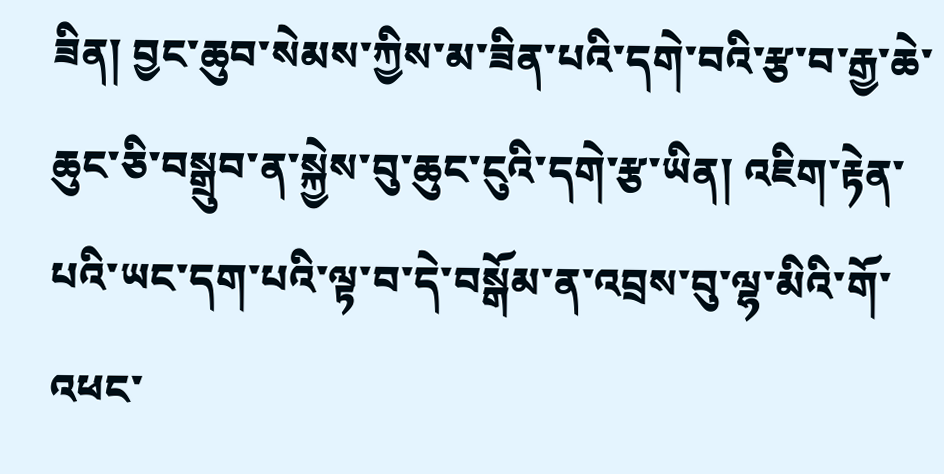ཟིན། བྱང་ཆུབ་སེམས་ཀྱིས་མ་ཟིན་པའི་དགེ་བའི་རྩ་བ་རྒྱ་ཆེ་ཆུང་ཅི་བསྒྲུབ་ན་སྐྱེས་བུ་ཆུང་ངུའི་དགེ་རྩ་ཡིན། འཇིག་རྟེན་པའི་ཡང་དག་པའི་ལྟ་བ་དེ་བསྒོམ་ན་འབྲས་བུ་ལྷ་མིའི་གོ་འཕང་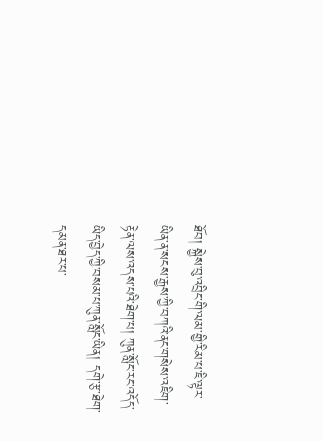ཐོབ། སྐྱེས་བུ་འབྲིང་གི་ལམ་གྱི་རིམ་པ་ཇི་ལྟར་ཡིན་ན་སངས་རྒྱས་ཀྱི་བཀའི་ནང་གསེས་འཇིག་རྟེན་ལས་འདས་པའི་ཐེག་པ། ཀུན་སློང་རང་འདོད་ཡིད་བྱེད་ཀྱི་བསམ་པ་ཀུན་སློང་ཡིན། དགེ་རྩ་ཐེག་དམན་ཐར་པ་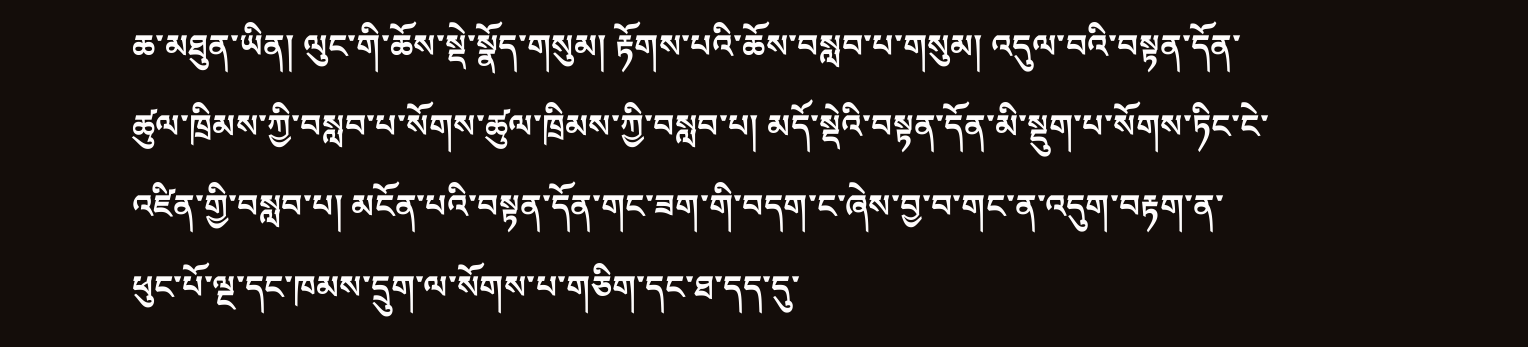ཆ་མཐུན་ཡིན། ལུང་གི་ཆོས་སྡེ་སྣོད་གསུམ། རྟོགས་པའི་ཆོས་བསླབ་པ་གསུམ། འདུལ་བའི་བསྟན་དོན་ཚུལ་ཁྲིམས་ཀྱི་བསླབ་པ་སོགས་ཚུལ་ཁྲིམས་ཀྱི་བསླབ་པ། མདོ་སྡེའི་བསྟན་དོན་མི་སྡུག་པ་སོགས་ཏིང་ངེ་འཛིན་གྱི་བསླབ་པ། མངོན་པའི་བསྟན་དོན་གང་ཟག་གི་བདག་ང་ཞེས་བྱ་བ་གང་ན་འདུག་བརྟག་ན་ཕུང་པོ་ལྔ་དང་ཁམས་དྲུག་ལ་སོགས་པ་གཅིག་དང་ཐ་དད་དུ་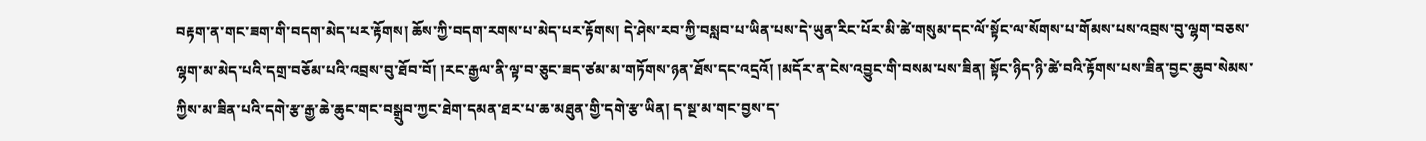བརྟག་ན་གང་ཟག་གི་བདག་མེད་པར་རྟོགས། ཆོས་ཀྱི་བདག་རགས་པ་མེད་པར་རྟོགས། དེ་ཤེས་རབ་ཀྱི་བསླབ་པ་ཡིན་པས་དེ་ཡུན་རིང་པོར་མི་ཚེ་གསུམ་དང་ལོ་སྟོང་ལ་སོགས་པ་གོམས་པས་འབྲས་བུ་ལྷག་བཅས་ལྷག་མ་མེད་པའི་དགྲ་བཅོམ་པའི་འབྲས་བུ་ཐོབ་བོ། །རང་རྒྱལ་ནི་ལྟ་བ་ཅུང་ཟད་ཙམ་མ་གཏོགས་ཉན་ཐོས་དང་འདྲའོ། །མདོར་ན་ངེས་འབྱུང་གི་བསམ་པས་ཟིན། སྟོང་ཉིད་ཉི་ཚེ་བའི་རྟོགས་པས་ཟིན་བྱང་ཆུབ་སེམས་ཀྱིས་མ་ཟིན་པའི་དགེ་རྩ་རྒྱ་ཆེ་ཆུང་གང་བསྒྲུབ་ཀྱང་ཐེག་དམན་ཐར་པ་ཆ་མཐུན་གྱི་དགེ་རྩ་ཡིན། ད་སྔ་མ་གང་བྱས་ད་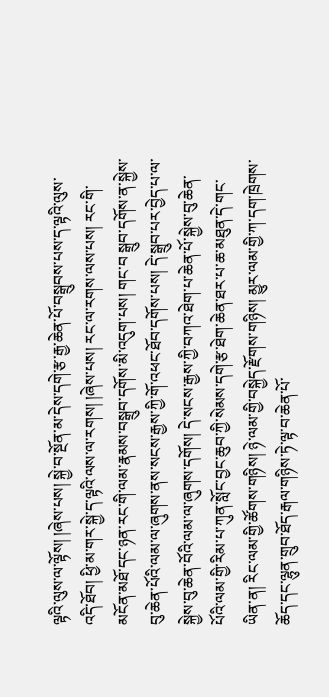ལྟའི་ལུས་ལ་ལྟོས། །ཞེས་པས། སྐྱེ་བ་སྔོན་མ་དེས་དགེ་རྩ་རྒྱ་ཆེན་པོ་བསྒྲུབས་པས་ད་ལྟའི་ལུས་འདི་ཐོབ། ཕྱི་མ་གར་སྐྱེ་ད་ལྟའི་ལས་ལ་རགས། །ཞེས་པས། རང་ལ་རགས་ལས་པས། རང་གི་མངོན་མཐོ་དང་ཉན་རང་གི་ལམ་རྣམས་བསྒྲུབ་དགོས་མི་འདུག་པས། གང་བ སྒྲུབ་དགོས་ན་སྐྱེས་བུ་ཆེན་པོའི་ལམ་ལ་ཞུགས་ནས་སངས་རྒྱས་ཀྱི་གོ་འཕང་ཐོབ་དགོས་པས། དེ་སྒྲུབ་པར་བྱེད་པ་ལ་སྐྱེས་བུ་ཆེན་བོའི་ལམ་ལ་ཞུགས་དགོས། དེ་སངས་རྒྱས་ཀྱི་བཀའ་ཐེག་པ་ཆེན་པོ་སྐྱེས་བུ་ཆེན་པོའི་ལམ་གྱི་རིམ་པ་ཀུན་སློང་བྱང་ཆུབ་ཀྱི་སེམས་དགེ་རྩ་ཐེག་ཆེན་ཐར་པ་ཆ་མཐུན་དེ་གང་ཡིན་ན། རིང་ལམ་གྱི་ཚོགས་གཉིས། ཉེ་ལམ་གྱི་བསྐྱེད་རྫོགས་གཉིས། མྱུར་ལམ་གྱི་ཀ་དག་ཁྲེགས་ཆོད་དང་ལྷུན་གྲུབ་ཐོད་རྒལ་གཉིས་ཏེ་ལྟ་བ་ཆེན་པོ་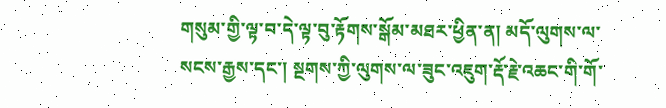གསུམ་གྱི་ལྟ་བ་དེ་ལྟ་བུ་རྟོགས་སྒོམ་མཐར་ཕྱིན་ན། མདོ་ལུགས་ལ་སངས་རྒྱས་དང་། སྔགས་ཀྱི་ལུགས་ལ་ཟུང་འཇུག་རྡོ་རྗེ་འཆང་གི་གོ་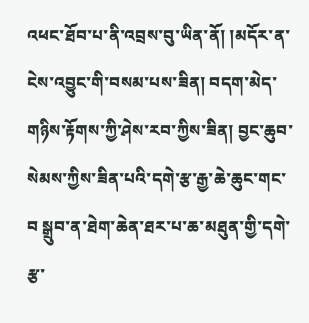འཕང་ཐོབ་པ་ནི་འབྲས་བུ་ཡིན་ནོ། །མདོར་ན་ངེས་འབྱུང་གི་བསམ་པས་ཟིན། བདག་མེད་གཉིས་རྟོགས་ཀྱི་ཤེས་རབ་ཀྱིས་ཟིན། བྱང་ཆུབ་སེམས་ཀྱིས་ཟིན་པའི་དགེ་རྩ་རྒྱ་ཆེ་ཆུང་གང་བ སྒྲུབ་ན་ཐེག་ཆེན་ཐར་པ་ཆ་མཐུན་གྱི་དགེ་རྩ་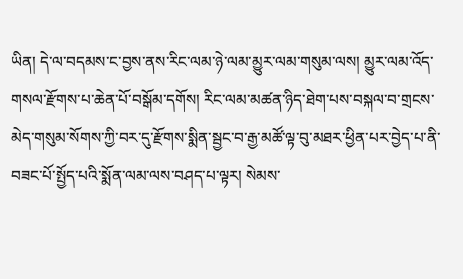ཡིན། དེ་ལ་བདམས་ང་བྱས་ནས་རིང་ལམ་ཉེ་ལམ་མྱུར་ལམ་གསུམ་ལས། མྱུར་ལམ་འོད་གསལ་རྫོགས་པ་ཆེན་པོ་བསྒོམ་དགོས། རིང་ལམ་མཚན་ཉིད་ཐེག་པས་བསྐལ་བ་གྲངས་མེད་གསུམ་སོགས་ཀྱི་བར་དུ་རྫོགས་སྨིན་སྦྱང་བ་རྒྱ་མཚོ་ལྟ་བུ་མཐར་ཕྱིན་པར་བྱེད་པ་ནི་བཟང་པོ་སྤྱོད་པའི་སྨོན་ལམ་ལས་བཤད་པ་ལྟར། སེམས་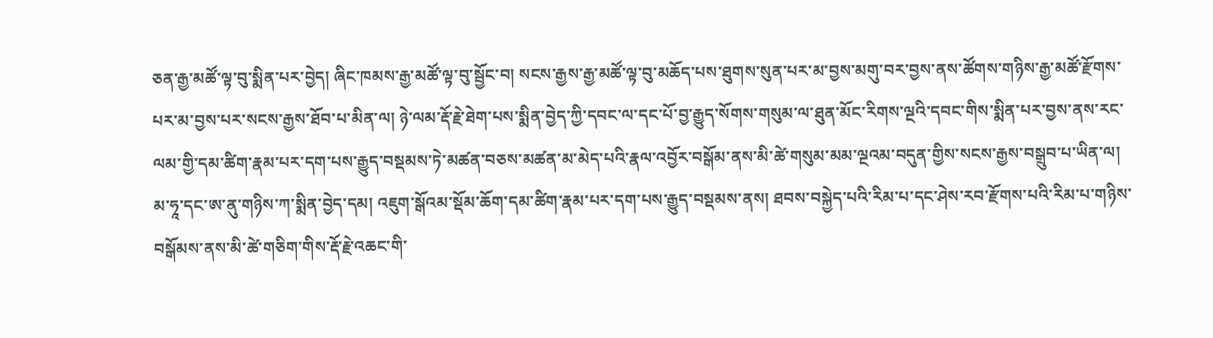ཅན་རྒྱ་མཚོ་ལྟ་བུ་སྨིན་པར་བྱེད། ཞིང་ཁམས་རྒྱ་མཚོ་ལྟ་བུ་སྦྱོང་བ། སངས་རྒྱས་རྒྱ་མཚོ་ལྟ་བུ་མཆོད་པས་ཐུགས་སུན་པར་མ་བྱས་མགུ་བར་བྱས་ནས་ཚོགས་གཉིས་རྒྱ་མཚོ་རྫོགས་པར་མ་བྱས་པར་སངས་རྒྱས་ཐོབ་པ་མིན་ལ། ཉེ་ལམ་རྡོ་རྗེ་ཐེག་པས་སྨིན་བྱེད་ཀྱི་དབང་ལ་དང་པོ་བྱ་རྒྱུད་སོགས་གསུམ་ལ་ཐུན་མོང་རིགས་ལྔའི་དབང་གིས་སྨིན་པར་བྱས་ནས་རང་ལམ་གྱི་དམ་ཚིག་རྣམ་པར་དག་པས་རྒྱུད་བསྡམས་ཏེ་མཚན་བཅས་མཚན་མ་མེད་པའི་རྣལ་འབྱོར་བསྒོམ་ནས་མི་ཚེ་གསུམ་མམ་ལྔའམ་བདུན་གྱིས་སངས་རྒྱས་བསྒྲུབ་པ་ཡིན་ལ། མ་ཧཱ་དང་ཨ་ནུ་གཉིས་ཀ་སྨིན་བྱེད་དམ། འཇུག་སྒོའམ་སྡོམ་ཆོག་དམ་ཚིག་རྣམ་པར་དག་པས་རྒྱུད་བསྡམས་ནས། ཐབས་བསྐྱེད་པའི་རིམ་པ་དང་ཤེས་རབ་རྫོགས་པའི་རིམ་པ་གཉིས་བསྒོམས་ནས་མི་ཚེ་གཅིག་གིས་རྡོ་རྗེ་འཆང་གི་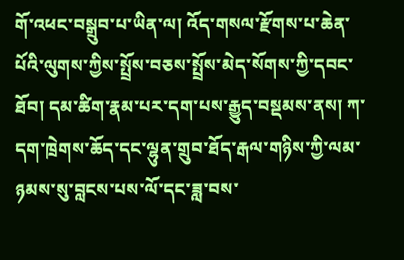གོ་འཕང་བསྒྲུབ་པ་ཡིན་ལ། འོད་གསལ་རྫོགས་པ་ཆེན་པོའི་ལུགས་ཀྱིས་སྤྲོས་བཅས་སྤྲོས་མེད་སོགས་ཀྱི་དབང་ཐོབ། དམ་ཚིག་རྣམ་པར་དག་པས་རྒྱུད་བསྡམས་ནས། ཀ་དག་ཁྲེགས་ཆོད་དང་ལྷུན་གྲུབ་ཐོད་རྒལ་གཉིས་ཀྱི་ལམ་ཉམས་སུ་བླངས་པས་ལོ་དང་ཟླ་བས་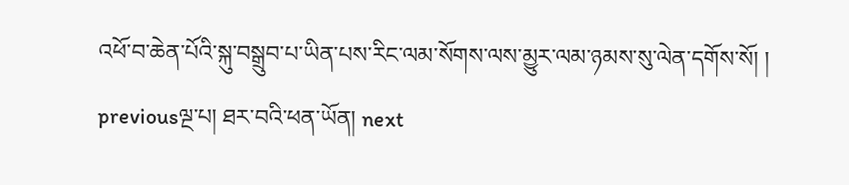འཕོ་བ་ཆེན་པོའི་སྐུ་བསྒྲུབ་པ་ཡིན་པས་རིང་ལམ་སོགས་ལས་མྱུར་ལམ་ཉམས་སུ་ལེན་དགོས་སོ། །
previousལྔ་པ། ཐར་བའི་ཕན་ཡོན། next